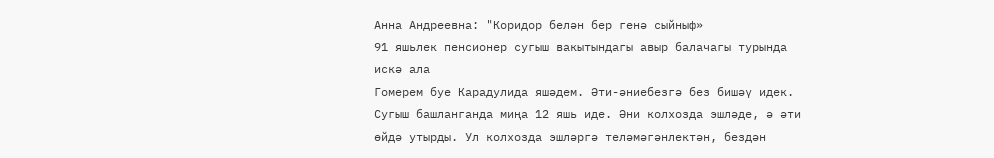Анна Андреевна: "Коридор белән бер генә сыйныф»
91 яшьлек пенсионер сугыш вакытындагы авыр балачагы турында искә ала
Гомерем буе Карадулида яшәдем. Әти-әниебезгә без бишәү идек. Сугыш башланганда миңа 12 яшь иде. Әни колхозда эшләде, ә әти өйдә утырды. Ул колхозда эшләргә теләмәгәнлектән, бездән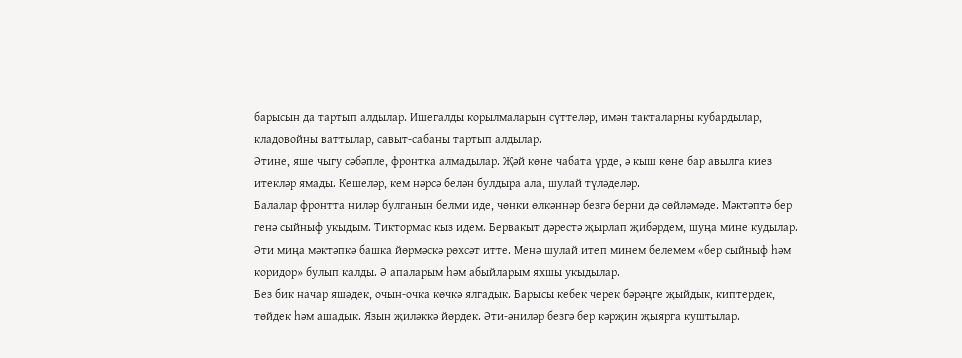барысын да тартып алдылар. Ишегалды корылмаларын сүттеләр, имән такталарны кубардылар, кладовойны ваттылар, савыт-сабаны тартып алдылар.
Әтине, яше чыгу сәбәпле, фронтка алмадылар. Җәй көне чабата үрде, ә кыш көне бар авылга киез итекләр ямады. Кешеләр, кем нәрсә белән булдыра ала, шулай түләделәр.
Балалар фронтта ниләр булганын белми иде, чөнки өлкәннәр безгә берни дә сөйләмәде. Мәктәптә бер генә сыйныф укыдым. Тиктормас кыз идем. Бервакыт дәрестә җырлап җибәрдем, шуңа мине кудылар. Әти миңа мәктәпкә башка йөрмәскә рөхсәт итте. Менә шулай итеп минем белемем «бер сыйныф һәм коридор» булып калды. Ә апаларым һәм абыйларым яхшы укыдылар.
Без бик начар яшәдек, очын-очка көчкә ялгадык. Барысы кебек черек бәрәңге җыйдык, киптердек, төйдек һәм ашадык. Язын җиләккә йөрдек. Әти-әниләр безгә бер кәрҗин җыярга куштылар.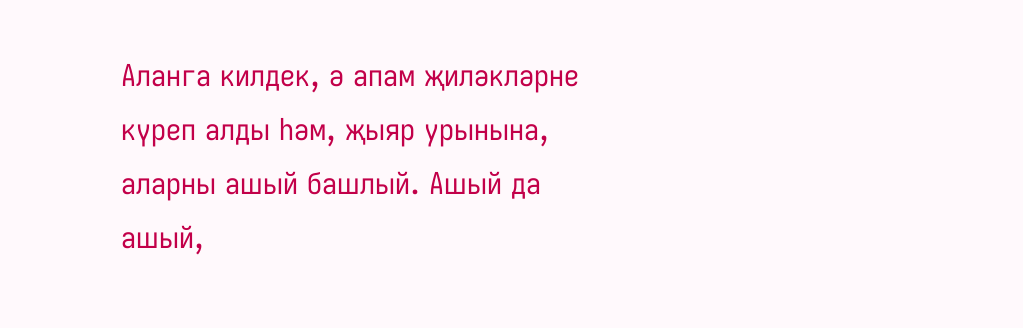Аланга килдек, ә апам җиләкләрне күреп алды һәм, җыяр урынына, аларны ашый башлый. Ашый да ашый,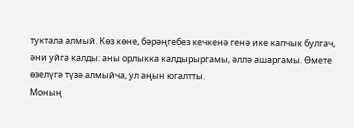туктала алмый. Көз көне, бәрәңгебез кечкенә генә ике капчык булгач, әни уйга калды: аны орлыкка калдырыргамы, әллә ашаргамы. Өмете өзелүгә түзә алмыйча, ул аңын югалтты.
Моның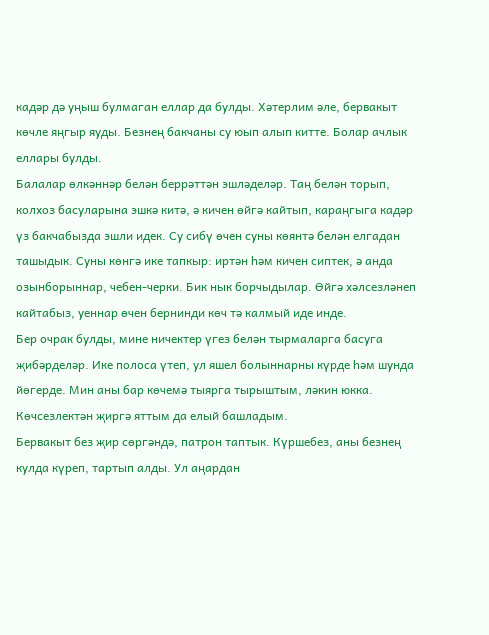кадәр дә уңыш булмаган еллар да булды. Хәтерлим әле, бервакыт көчле яңгыр яуды. Безнең бакчаны су юып алып китте. Болар ачлык еллары булды.
Балалар өлкәннәр белән беррәттән эшләделәр. Таң белән торып, колхоз басуларына эшкә китә, ә кичен өйгә кайтып, караңгыга кадәр үз бакчабызда эшли идек. Су сибү өчен суны көянтә белән елгадан ташыдык. Суны көнгә ике тапкыр: иртән һәм кичен сиптек, ә анда озынборыннар, чебен-черки. Бик нык борчыдылар. Өйгә хәлсезләнеп кайтабыз, уеннар өчен бернинди көч тә калмый иде инде.
Бер очрак булды, мине ничектер үгез белән тырмаларга басуга җибәрделәр. Ике полоса үтеп, ул яшел болыннарны күрде һәм шунда йөгерде. Мин аны бар көчемә тыярга тырыштым, ләкин юкка. Көчсезлектән җиргә яттым да елый башладым.
Бервакыт без җир сөргәндә, патрон таптык. Күршебез, аны безнең кулда күреп, тартып алды. Ул аңардан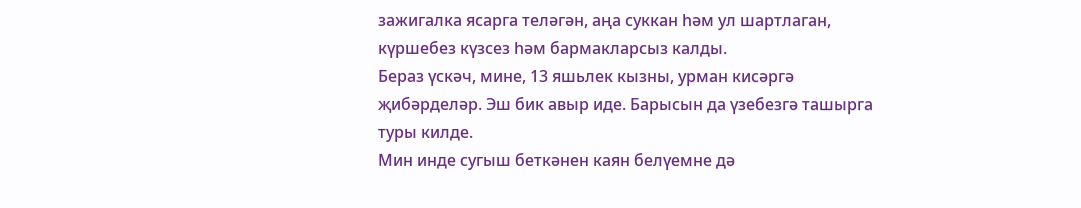зажигалка ясарга теләгән, аңа суккан һәм ул шартлаган, күршебез күзсез һәм бармакларсыз калды.
Бераз үскәч, мине, 13 яшьлек кызны, урман кисәргә җибәрделәр. Эш бик авыр иде. Барысын да үзебезгә ташырга туры килде.
Мин инде сугыш беткәнен каян белүемне дә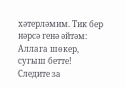хәтерләмим. Тик бер нәрсә генә әйтәм: Аллага шөкер, сугыш бетте!
Следите за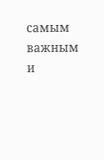самым важным и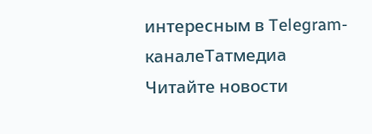интересным в Telegram-каналеТатмедиа
Читайте новости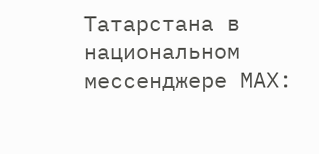Татарстана в национальном мессенджере MАХ: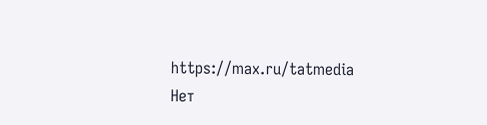https://max.ru/tatmedia
Нет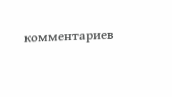комментариев